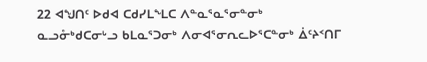22 ᐊᖑᑎᑦ ᐅᑯᐊ ᑕᑯᓯᒪᖕᒪᑕ ᐱᓐᓇᕐᓇᕐᓂᓐᓂᒃ ᓇᓗᓁᒃᑯᑕᓂᒡᓗ ᑲᒪᓇᕐᑐᓂᒃ ᐱᓂᐊᕐᓂᕆᓚᐅᕐᑕᓐᓂᒃ ᐄᑦᔨᑉᑎᒥ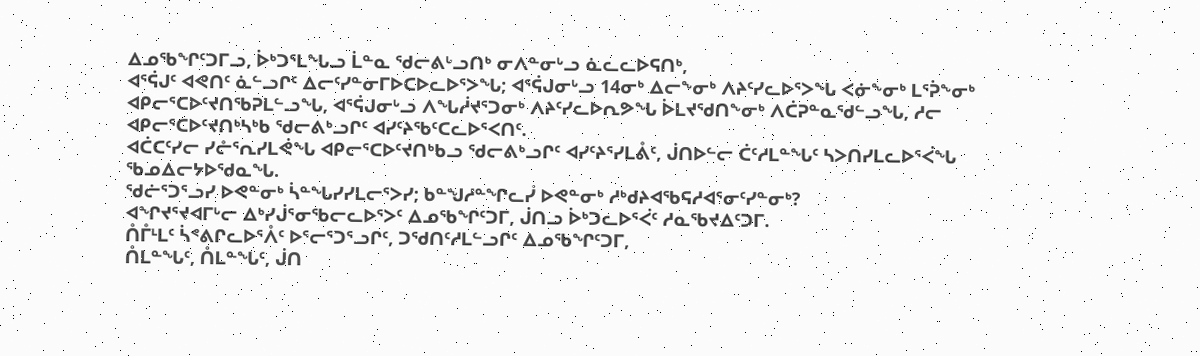ᐃᓄᖃᖏᑦᑐᒥᓗ, ᐆᒃᑐᕐᒪᖓᓗ ᒫᓐᓇ ᖁᓕᕕᒡᓗᑎᒃ ᓂᐱᓐᓂᒡᓗ ᓈᓚᓚᐅᕋᑎᒃ,
ᐊᕐᕌᒍᑦ ᐊᕙᑎᑦ ᓈᓪᓗᒋᑦ ᐃᓕᑦᓯᓐᓂᒥᐅᑕᐅᓚᐅᕐᐳᖓ; ᐊᕐᕌᒍᓂᒡᓗ 14ᓂᒃ ᐃᓕᖕᓂᒃ ᐱᔨᑦᓯᓚᐅᕐᐳᖓ ᐸᓃᖕᓂᒃ ᒪᕐᕉᖕᓂᒃ ᐊᑭᓕᕐᑕᐅᑦᔪᑎᖃᕈᒪᓪᓗᖓ, ᐊᕐᕌᒍᓂᒡᓗ ᐱᖓᓲᔪᕐᑐᓂᒃ ᐱᔨᑦᓯᓚᐅᕆᕗᖓ ᐆᒪᔪᖁᑎᖕᓂᒃ ᐱᑖᕈᓐᓇᖁᓪᓗᖓ, ᓱᓕ ᐊᑭᓕᕐᑕᐅᑦᔪᑎᒃᓴᒃᑲ ᖁᓕᕕᒃᓗᒋᑦ ᐊᓯᑦᔨᖃᑦᑕᓚᐅᕐᐸᑎᑦ.
ᐊᑖᑕᑦᓯᓕ ᓯᓔᕐᕆᓯᒪᕚᖓ ᐊᑭᓕᕐᑕᐅᑦᔪᑎᒃᑲᓗ ᖁᓕᕕᒃᓗᒋᑦ ᐊᓯᑦᔨᕐᓯᒪᕔᑦ, ᒎᑎᐅᓪᓕ ᑖᑦᓱᒪᓐᖓᑦ ᓴᐳᑎᓯᒪᓚᐅᕐᐹᖓ ᖃᓄᐃᓕᔭᐅᖁᓇᖓ.
ᖁᓖᕐᑐᕐᓗᓯ ᐅᕙᓐᓂᒃ ᓵᓐᖓᓯᓯᒪᓕᕐᐳᓯ; ᑲᓐᖑᓱᓐᖏᓚᓰ ᐅᕙᓐᓂᒃ ᓱᒃᑯᔨᐊᖃᕋᓱᐊᕐᓂᑦᓯᓐᓂᒃ?
ᐊᖏᔪᕐᔪᐊᒥᒡᓕ ᐃᒃᓯᒎᕐᓂᖃᓕᓚᐅᕐᐳᑦ ᐃᓄᖃᖏᑦᑐᒥ, ᒎᑎᓗ ᐆᒃᑐᓚᐅᕐᐹᑦ ᓱᓇᖃᔪᐃᑦᑐᒥ.
ᑍᒤᒻᒪᑦ ᓵᕝᕕᒋᓚᐅᕐᐰᑦ ᐅᕐᓕᕐᑐᕐᓗᒋᑦ, ᑐᖁᑎᑦᓱᒪᓪᓗᒋᑦ ᐃᓄᖃᖏᑦᑐᒥ,
ᑍᒪᓐᖓᑦ, ᑍᒪᓐᖓᑦ, ᒎᑎ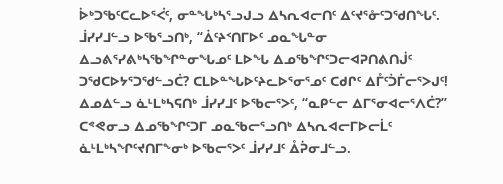ᐆᒃᑐᖃᑦᑕᓚᐅᕐᐹᑦ, ᓂᓐᖓᒃᓴᕐᓗᒍᓗ ᐃᓴᕆᐊᓕᑎᑦ ᐃᑦᔪᕐᓁᑦᑐᖁᑎᖓᑦ.
ᒨᓯᓯᒧᓪᓗ ᐅᖃᕐᓗᑎᒃ, “ᐄᑦᔨᑉᑎᒥᐅᑦ ᓄᓇᖓᓐᓂ ᐃᓗᕕᕐᓯᕕᒃᓴᖃᖏᓐᓂᖓᓄᑦ ᒪᐅᖓ ᐃᓄᖃᖏᑦᑐᓕᐊᕈᑎᕕᑎᒎᑦ ᑐᖁᑕᐅᔭᕐᑐᖁᓪᓗᑖ? ᑕᒪᐅᓐᖓᐅᑦᔨᓚᐅᕐᓂᕐᓄᑦ ᑕᑯᒋᑦ ᐃᒤᑦᑑᒦᓕᕐᐳᒍᑦ!
ᐃᓄᐃᓪᓗ ᓈᒻᒪᒃᓴᕋᑎᒃ ᒨᓯᓯᒧᑦ ᐅᖃᓕᕐᐳᑦ, “ᓇᑭᓪᓕ ᐃᒥᕐᓂᐊᓕᕐᐱᑖ?”
ᑕᕝᕙᓂᓗ ᐃᓄᖃᖏᑦᑐᒥ ᓄᓇᖃᓕᕐᓗᑎᒃ ᐃᓴᕆᐊᓕᒥᐅᓕᒫᑦ ᓈᒻᒪᒃᓴᖏᑦᔪᑎᒥᖕᓂᒃ ᐅᖃᓕᕐᐳᑦ ᒨᓯᓯᒧᑦ ᐂᕉᓂᒧᓪᓗ.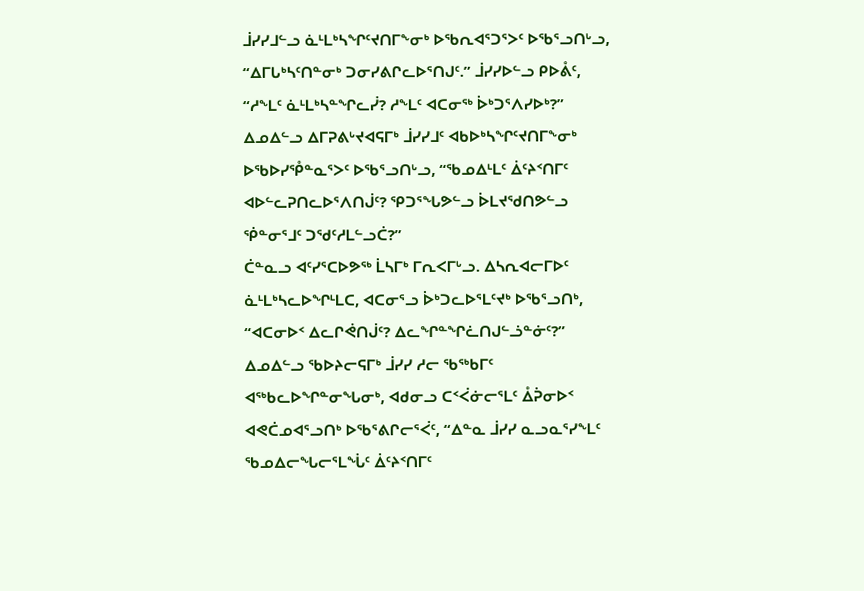ᒨᓯᓯᒧᓪᓗ ᓈᒻᒪᒃᓴᖏᑦᔪᑎᒥᖕᓂᒃ ᐅᖃᕆᐊᕐᑐᕐᐳᑦ ᐅᖃᕐᓗᑎᒡᓗ, “ᐃᒥᒐᒃᓴᑦᑎᓐᓂᒃ ᑐᓂᓯᕕᒋᓚᐅᕐᑎᒍᑦ.” ᒨᓯᓯᐅᓪᓗ ᑭᐅᕔᑦ, “ᓱᖕᒪᑦ ᓈᒻᒪᒃᓴᓐᖏᓚᓰ? ᓱᖕᒪᑦ ᐊᑕᓂᖅ ᐆᒃᑐᕐᐱᓯᐅᒃ?”
ᐃᓄᐃᓪᓗ ᐃᒥᕈᕕᒡᔪᐊᕋᒥᒃ ᒨᓯᓯᒧᑦ ᐊᑲᐅᒃᓴᖏᑦᔪᑎᒥᖕᓂᒃ ᐅᖃᐅᓯᕾᓐᓇᕐᐳᑦ ᐅᖃᕐᓗᑎᒡᓗ, “ᖃᓄᐃᒻᒪᑦ ᐄᑦᔨᑉᑎᒥᑦ ᐊᐅᓪᓚᕈᑎᓚᐅᕐᐱᑎᒎᑦ? ᕿᑐᕐᖓᕗᓪᓗ ᐆᒪᔪᖁᑎᕗᓪᓗ ᖀᓐᓂᕐᒧᑦ ᑐᖁᑦᓱᒪᓪᓗᑖ?”
ᑖᓐᓇᓗ ᐊᑦᓯᕐᑕᐅᕗᖅ ᒫᓴᒥᒃ ᒥᕆᐸᒥᒡᓗ. ᐃᓴᕆᐊᓕᒥᐅᑦ ᓈᒻᒪᒃᓴᓚᐅᖏᒻᒪᑕ, ᐊᑕᓂᕐᓗ ᐆᒃᑐᓚᐅᕐᒪᑦᔪᒃ ᐅᖃᕐᓗᑎᒃ, “ᐊᑕᓂᐅᑉ ᐃᓚᒋᕚᑎᒎᑦ? ᐃᓚᖏᓐᖏᓛᑎᒍᓪᓘᓐᓃᑦ?”
ᐃᓄᐃᓪᓗ ᖃᐅᔨᓕᕋᒥᒃ ᒨᓯᓯ ᓱᓕ ᖃᖅᑲᒥᑦ ᐊᖅᑲᓚᐅᖏᓐᓂᖓᓂᒃ, ᐊᑯᓂᓗ ᑕᑉᐹᓃᓕᕐᒪᑦ ᐂᕉᓂᐅᑉ ᐊᕙᑖᓄᐊᕐᓗᑎᒃ ᐅᖃᕐᕕᒋᓕᕐᐹᑦ, “ᐃᓐᓇ ᒨᓯᓯ ᓇᓗᓇᕐᓯᖕᒪᑦ ᖃᓄᐃᓕᖓᓕᕐᒪᖔᑦ ᐄᑦᔨᑉᑎᒥᑦ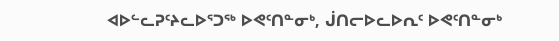ᐊᐅᓪᓚᕈᑦᔨᓚᐅᕐᑐᖅ ᐅᕙᑦᑎᓐᓂᒃ, ᒎᑎᓕᐅᓚᐅᕆᑦ ᐅᕙᑦᑎᓐᓂᒃ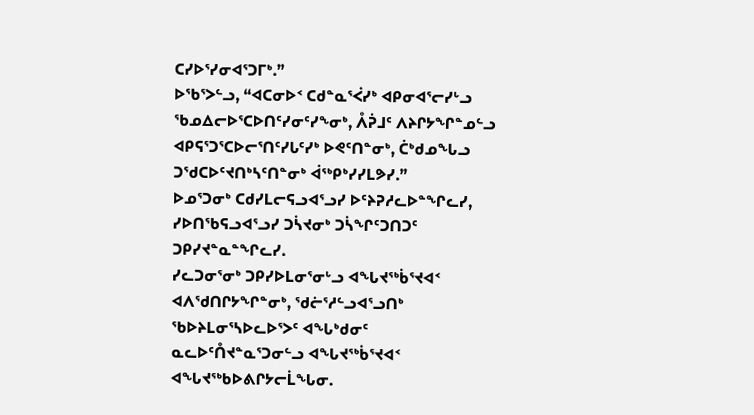ᑕᓯᐅᕐᓯᓂᐊᕐᑐᒥᒃ.”
ᐅᖃᕐᐳᓪᓗ, “ᐊᑕᓂᐅᑉ ᑕᑯᓐᓇᕐᐹᓯᒃ ᐊᑭᓂᐊᕐᓕᓯᒡᓗ ᖃᓄᐃᓕᐅᕐᑕᐅᑎᑦᓯᓂᑦᓯᖕᓂᒃ, ᐰᕉᒧᑦ ᐱᔨᒋᔭᖏᓐᓄᓪᓗ ᐊᑭᕋᕐᑐᕐᑕᐅᓕᕐᑎᑦᓯᒐᑦᓯᒃ ᐅᕙᑦᑎᓐᓂᒃ, ᑖᒃᑯᓄᖓᓗ ᑐᖁᑕᐅᑦᔪᑎᒃᓴᑦᑎᓐᓂᒃ ᐋᖅᑭᒃᓯᓯᒪᕗᓯ.”
ᐅᓄᕐᑐᓂᒃ ᑕᑯᓯᒪᓕᕋᓗᐊᕐᓗᓯ ᐅᑦᔨᕈᓱᓚᐅᓐᖏᓚᓯ, ᓯᐅᑎᖃᕋᓗᐊᕐᓗᓯ ᑐᓵᔪᓂᒃ ᑐᓵᖏᑦᑐᑎᑐᑦ ᑐᑭᓯᔪᓐᓇᓐᖏᓚᓯ.
ᓯᓚᑐᓂᕐᓂᒃ ᑐᑭᓯᐅᒪᓂᕐᓂᒡᓗ ᐊᖓᔪᖅᑳᕐᔪᐊᑉ ᐊᐱᖁᑎᒋᔭᖏᓐᓂᒃ, ᖁᓖᕐᓱᓪᓗᐊᕐᓗᑎᒃ ᖃᐅᔨᒪᓂᕐᓴᐅᓚᐅᕐᐳᑦ ᐊᖓᒃᑯᓂᑦ ᓇᓚᐅᑦᑍᔪᓐᓇᕐᑐᓂᓪᓗ ᐊᖓᔪᖅᑳᕐᔪᐊᑉ ᐊᖓᔪᖅᑲᐅᕕᒋᔭᓕᒫᖓᓂ.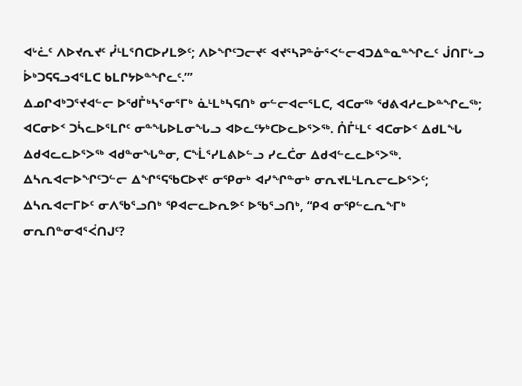ᐊᒡᓛᑦ ᐱᐅᔪᕆᔪᑦ ᓮᒻᒪᕐᑎᑕᐅᓯᒪᕗᑦ; ᐱᐅᖏᑦᑐᓕᔪᑦ ᐊᔪᕐᓴᕈᓐᓁᕐᐸᓪᓕᐊᑐᐃᓐᓇᓐᖏᓚᑦ ᒎᑎᒥᒡᓗ ᐆᒃᑐᕋᕋᓗᐊᕐᒪᑕ ᑲᒪᒋᔭᐅᓐᖏᓚᑦ.’”
ᐃᓄᒋᐊᒃᑐᕐᔪᐊᓪᓕ ᐅᖁᒤᒃᓴᕐᓂᕐᒥᒃ ᓈᒻᒪᒃᓴᕋᑎᒃ ᓂᓪᓕᐊᓕᕐᒪᑕ, ᐊᑕᓂᖅ ᖁᕕᐊᓱᓚᐅᓐᖏᓚᖅ; ᐊᑕᓂᐅᑉ ᑐᓵᓚᐅᕐᒪᒋᑦ ᓂᓐᖓᐅᒪᓂᖓᓗ ᐊᐅᓚᑦᔭᒃᑕᐅᓚᐅᕐᐳᖅ. ᑍᒤᒻᒪᑦ ᐊᑕᓂᐅᑉ ᐃᑯᒪᖓ ᐃᑯᐊᓚᓚᐅᕐᐳᖅ ᐊᑯᓐᓂᖓᓐᓂ, ᑕᖕᒫᕐᓯᒪᕕᐅᓪᓗ ᓯᓚᑖᓂ ᐃᑯᐊᓪᓚᓚᐅᕐᐳᖅ.
ᐃᓴᕆᐊᓕᐅᖏᑦᑐᓪᓕ ᐃᖏᕐᕋᖃᑕᐅᔪᑦ ᓂᕿᓂᒃ ᐊᓯᖏᓐᓂᒃ ᓂᕆᔪᒪᒻᒪᕆᓕᓚᐅᕐᐳᑦ; ᐃᓴᕆᐊᓕᒥᐅᑦ ᓂᐱᖃᕐᓗᑎᒃ ᕿᐊᓕᓚᐅᕆᕗᑦ ᐅᖃᕐᓗᑎᒃ, “ᑭᐊ ᓂᕿᓪᓚᕆᖕᒥᒃ ᓂᕆᑎᓐᓂᐊᕐᐹᑎᒍᑦ?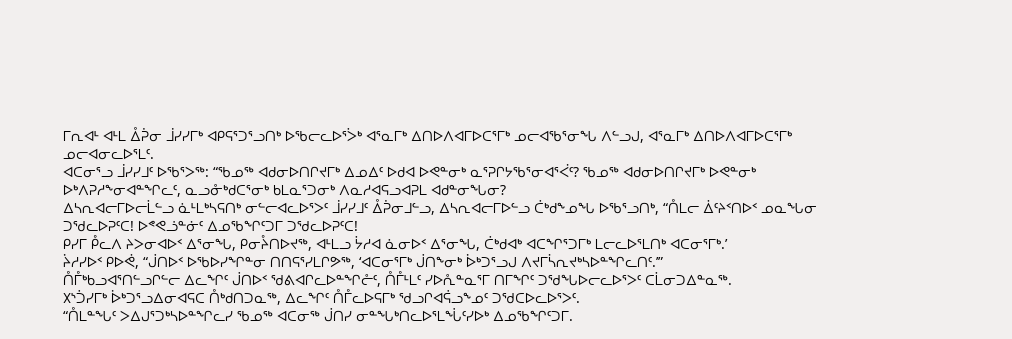ᒥᕆᐊᒻ ᐊᒻᒪ ᐂᕉᓂ ᒨᓯᓯᒥᒃ ᐊᑭᕋᕐᑐᕐᓗᑎᒃ ᐅᖃᓕᓚᐅᕐᐴᒃ ᐊᕐᓇᒥᒃ ᐃᑎᐅᐱᐊᒥᐅᑕᕐᒥᒃ ᓄᓕᐊᖃᕐᓂᖓ ᐱᓪᓗᒍ, ᐊᕐᓇᒥᒃ ᐃᑎᐅᐱᐊᒥᐅᑕᕐᒥᒃ ᓄᓕᐊᓂᓚᐅᕐᒪᑦ.
ᐊᑕᓂᕐᓗ ᒨᓯᓯᒧᑦ ᐅᖃᕐᐳᖅ: “ᖃᓄᖅ ᐊᑯᓂᐅᑎᒋᔪᒥᒃ ᐃᓄᐃᑦ ᐅᑯᐊ ᐅᕙᓐᓂᒃ ᓇᕐᕈᒋᔭᖃᕐᓂᐊᕐᐹᑦ? ᖃᓄᖅ ᐊᑯᓂᐅᑎᒋᔪᒥᒃ ᐅᕙᓐᓂᒃ ᐅᒃᐱᕈᓱᖕᓂᐊᓐᖏᓚᑦ, ᓇᓗᓁᒃᑯᑕᕐᓂᒃ ᑲᒪᓇᕐᑐᓂᒃ ᐱᓇᓱᐊᕋᓗᐊᕈᒪ ᐊᑯᓐᓂᖓᓂ?
ᐃᓴᕆᐊᓕᒥᐅᓕᒫᓪᓗ ᓈᒻᒪᒃᓴᕋᑎᒃ ᓂᓪᓕᐊᓚᐅᕐᐳᑦ ᒨᓯᓯᒧᑦ ᐂᕉᓂᒧᓪᓗ, ᐃᓴᕆᐊᓕᒥᐅᓪᓗ ᑖᒃᑯᖕᓄᖓ ᐅᖃᕐᓗᑎᒃ, “ᑍᒪᓕ ᐄᑦᔨᑉᑎᐅᑉ ᓄᓇᖓᓂ ᑐᖁᓚᐅᕈᑦᑕ! ᐅᕝᕙᓘᓐᓃᑦ ᐃᓄᖃᖏᑦᑐᒥ ᑐᖁᓚᐅᕈᑦᑕ!
ᑭᓯᒥ ᑬᓚᐱ ᔨᐳᓂᐊᐅᑉ ᐃᕐᓂᖓ, ᑭᓂᔧᑎᐅᔪᖅ, ᐊᒻᒪᓗ ᔮᓱᐊ ᓈᓂᐅᑉ ᐃᕐᓂᖓ, ᑖᒃᑯᐊᒃ ᐊᑕᖏᕐᑐᒥᒃ ᒪᓕᓚᐅᕐᒪᑎᒃ ᐊᑕᓂᕐᒥᒃ.’
ᔩᓱᓯᐅᑉ ᑭᐅᕚ, “ᒎᑎᐅᑉ ᐅᖃᐅᓯᖏᓐᓂ ᑎᑎᕋᕐᓯᒪᒋᕗᖅ, ‘ᐊᑕᓂᕐᒥᒃ ᒎᑎᖕᓂᒃ ᐆᒃᑐᕐᓗᒍ ᐱᔪᒥᓵᕆᔪᒃᓴᐅᓐᖏᓚᑎᑦ.’”
ᑍᒤᒃᑲᓗᐊᕐᑎᓪᓗᒋᓪᓕ ᐃᓚᖏᑦ ᒎᑎᐅᑉ ᖁᕕᐊᒋᓚᐅᓐᖏᓔᑦ, ᑍᒤᒻᒪᑦ ᓯᐅᕅᓐᓇᕐᒥ ᑎᒥᖏᑦ ᑐᖁᖓᐅᓕᓚᐅᕐᐳᑦ ᑕᒫᓂᑐᐃᓐᓇᖅ.
᙭ᔅᑑᓯᒥᒃ ᐆᒃᑐᕐᓗᐃᓂᐊᕋᑕ ᑍᒃᑯᑎᑐᓇᖅ, ᐃᓚᖏᑦ ᑍᒤᓚᐅᕋᒥᒃ ᖁᓗᒋᐊᕌᓗᖕᓄᑦ ᑐᖁᑕᐅᓚᐅᕐᐳᑦ.
“ᑍᒪᓐᖓᑦ ᐳᐃᒍᕐᑐᒃᓴᐅᓐᖏᓚᓯ ᖃᓄᖅ ᐊᑕᓂᖅ ᒎᑎᓯ ᓂᓐᖓᒃᑎᓚᐅᕐᒪᖔᑦᓯᐅᒃ ᐃᓄᖃᖏᑦᑐᒥ.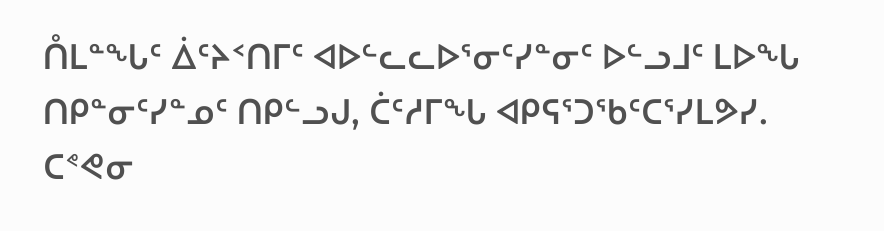ᑍᒪᓐᖓᑦ ᐄᑦᔨᑉᑎᒥᑦ ᐊᐅᓪᓚᓚᐅᕐᓂᑦᓯᓐᓂᑦ ᐅᓪᓗᒧᑦ ᒪᐅᖓ ᑎᑭᓐᓂᑦᓯᓐᓄᑦ ᑎᑭᓪᓗᒍ, ᑖᑦᓱᒥᖓ ᐊᑭᕋᕐᑐᖃᑦᑕᕐᓯᒪᕗᓯ.
ᑕᕝᕙᓂ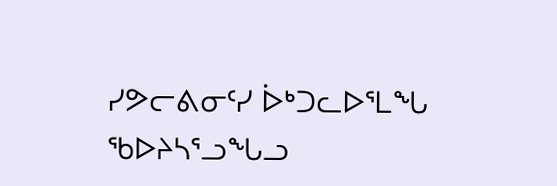ᓯᕗᓕᕕᓂᑦᓯ ᐆᒃᑐᓚᐅᕐᒪᖓ ᖃᐅᔨᓴᕐᓗᖓᓗ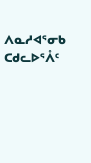ᐱᓇᓱᐊᕐᓂᑲ ᑕᑯᓚᐅᕐᐰᑦ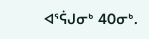ᐊᕐᕌᒍᓂᒃ 40ᓂᒃ.